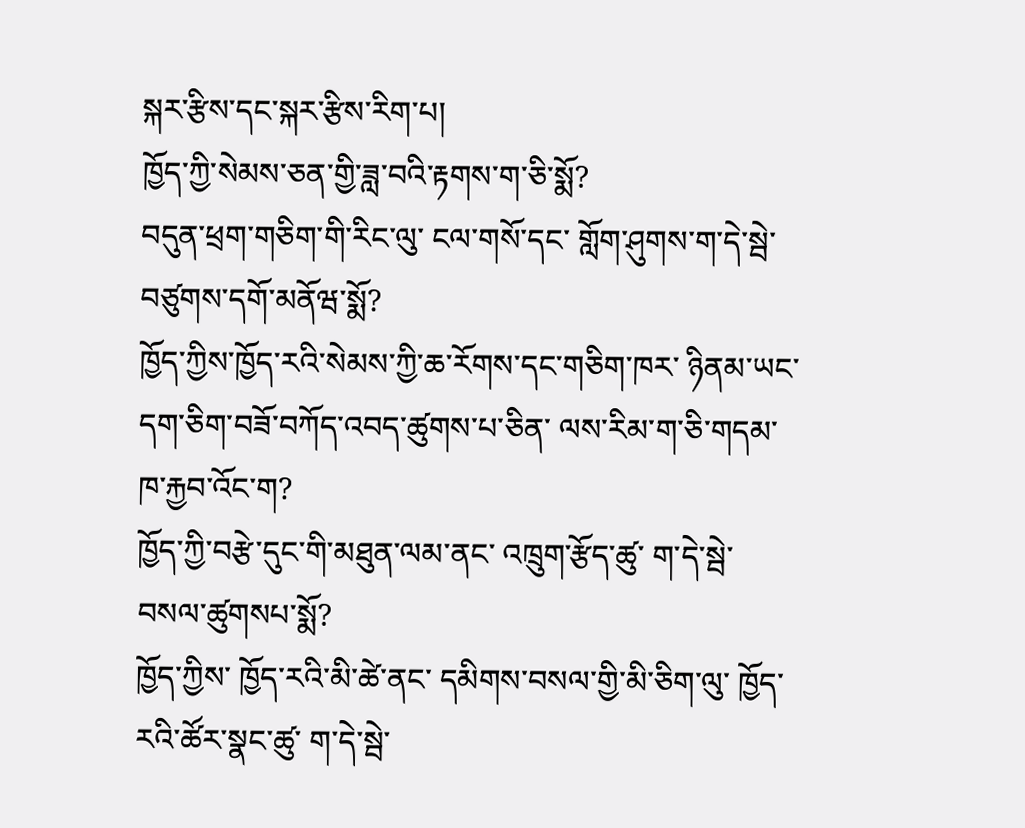སྐར་རྩིས་དང་སྐར་རྩིས་རིག་པ།
ཁྱོད་ཀྱི་སེམས་ཅན་གྱི་ཟླ་བའི་རྟགས་ག་ཅི་སྨོ?
བདུན་ཕྲག་གཅིག་གི་རིང་ལུ་ ངལ་གསོ་དང་ གློག་ཤུགས་ག་དེ་སྦེ་ བཙུགས་དགོ་མནོཝ་སྨོ?
ཁྱོད་ཀྱིས་ཁྱོད་རའི་སེམས་ཀྱི་ཆ་རོགས་དང་གཅིག་ཁར་ ཉིནམ་ཡང་དག་ཅིག་བཟོ་བཀོད་འབད་ཚུགས་པ་ཅིན་ ལས་རིམ་ག་ཅི་གདམ་ཁ་རྐྱབ་འོང་ག?
ཁྱོད་ཀྱི་བརྩེ་དུང་གི་མཐུན་ལམ་ནང་ འཁྲུག་རྩོད་ཚུ་ ག་དེ་སྦེ་ བསལ་ཚུགསཔ་སྨོ?
ཁྱོད་ཀྱིས་ ཁྱོད་རའི་མི་ཚེ་ནང་ དམིགས་བསལ་གྱི་མི་ཅིག་ལུ་ ཁྱོད་རའི་ཚོར་སྣང་ཚུ་ ག་དེ་སྦེ་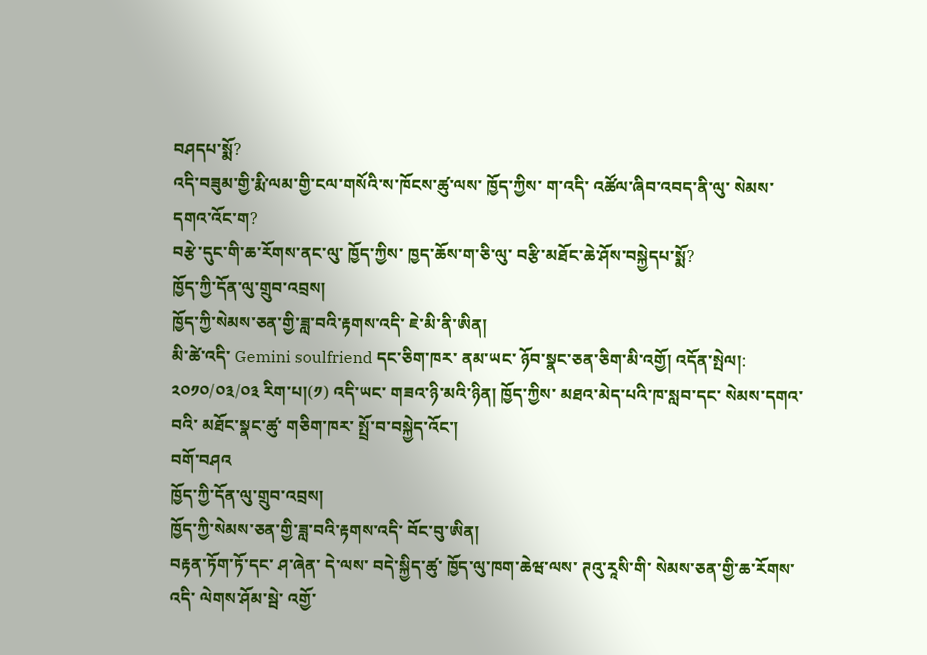བཤདཔ་སྨོ?
འདི་བཟུམ་གྱི་རྨི་ལམ་གྱི་ངལ་གསོའི་ས་ཁོངས་ཚུ་ལས་ ཁྱོད་ཀྱིས་ ག་འདི་ འཚོལ་ཞིབ་འབད་ནི་ལུ་ སེམས་དགའ་འོང་ག?
བརྩེ་དུང་གི་ཆ་རོགས་ནང་ལུ་ ཁྱོད་ཀྱིས་ ཁྱད་ཆོས་ག་ཅི་ལུ་ བརྩི་མཐོང་ཆེ་ཤོས་བསྐྱེདཔ་སྨོ?
ཁྱོད་ཀྱི་དོན་ལུ་གྲུབ་འབྲས།
ཁྱོད་ཀྱི་སེམས་ཅན་གྱི་ཟླ་བའི་རྟགས་འདི་ ཇེ་མི་ནི་ཨིན།
མི་ཚེ་འདི་ Gemini soulfriend དང་ཅིག་ཁར་ ནམ་ཡང་ ཉོབ་སྣང་ཅན་ཅིག་མི་འགྱོ། འདོན་སྤེལ།: ༢༠༡༠/༠༣/༠༣ རིག་པ།(༡) འདི་ཡང་ གཟའ་ཉི་མའི་ཉིན། ཁྱོད་ཀྱིས་ མཐའ་མེད་པའི་ཁ་སླབ་དང་ སེམས་དགའ་བའི་ མཐོང་སྣང་ཚུ་ གཅིག་ཁར་ སྤྲོ་བ་བསྐྱེད་འོང་།
བགོ་བཤའ
ཁྱོད་ཀྱི་དོན་ལུ་གྲུབ་འབྲས།
ཁྱོད་ཀྱི་སེམས་ཅན་གྱི་ཟླ་བའི་རྟགས་འདི་ བོང་བུ་ཨིན།
བརྟན་ཏོག་ཏོ་དང་ ཤ་ཞེན་ དེ་ལས་ བདེ་སྐྱིད་ཚུ་ ཁྱོད་ལུ་ཁག་ཆེཝ་ལས་ ཊའུ་རཱསི་གི་ སེམས་ཅན་གྱི་ཆ་རོགས་འདི་ ལེགས་ཤོམ་སྦེ་ འགྱོ་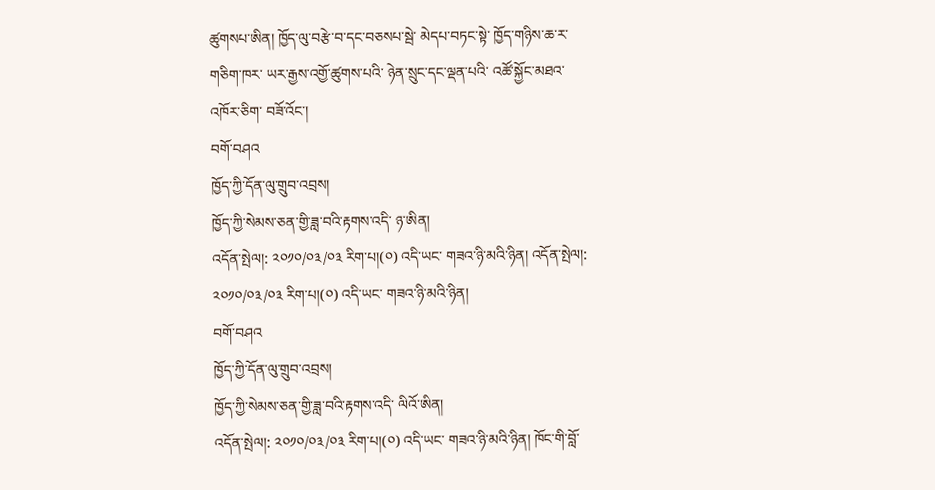ཚུགསཔ་ཨིན། ཁྱོད་ལུ་བརྩེ་བ་དང་བཅསཔ་སྦེ་ མེདཔ་བཏང་སྟེ་ ཁྱོད་གཉིས་ཆ་ར་ གཅིག་ཁར་ ཡར་རྒྱས་འགྱོ་ཚུགས་པའི་ ཉེན་སྲུང་དང་ལྡན་པའི་ འཚོ་སྐྱོང་མཐའ་འཁོར་ཅིག་ བཟོ་འོང་།
བགོ་བཤའ
ཁྱོད་ཀྱི་དོན་ལུ་གྲུབ་འབྲས།
ཁྱོད་ཀྱི་སེམས་ཅན་གྱི་ཟླ་བའི་རྟགས་འདི་ ཉ་ཨིན།
འདོན་སྤེལ།: ༢༠༡༠/༠༣/༠༣ རིག་པ།(༠) འདི་ཡང་ གཟའ་ཉི་མའི་ཉིན། འདོན་སྤེལ།: ༢༠༡༠/༠༣/༠༣ རིག་པ།(༠) འདི་ཡང་ གཟའ་ཉི་མའི་ཉིན།
བགོ་བཤའ
ཁྱོད་ཀྱི་དོན་ལུ་གྲུབ་འབྲས།
ཁྱོད་ཀྱི་སེམས་ཅན་གྱི་ཟླ་བའི་རྟགས་འདི་ ལིའོ་ཨིན།
འདོན་སྤེལ།: ༢༠༡༠/༠༣/༠༣ རིག་པ།(༠) འདི་ཡང་ གཟའ་ཉི་མའི་ཉིན། ཁོང་གི་བློ་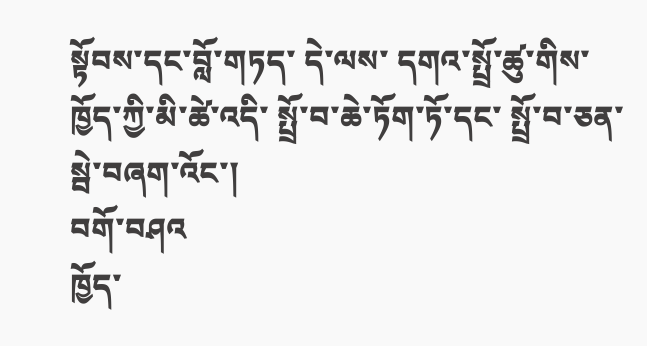སྟོབས་དང་བློ་གཏད་ དེ་ལས་ དགའ་སྤྲོ་ཚུ་གིས་ ཁྱོད་ཀྱི་མི་ཚེ་འདི་ སྤྲོ་བ་ཆེ་ཏོག་ཏོ་དང་ སྤྲོ་བ་ཅན་སྦེ་བཞག་འོང་།
བགོ་བཤའ
ཁྱོད་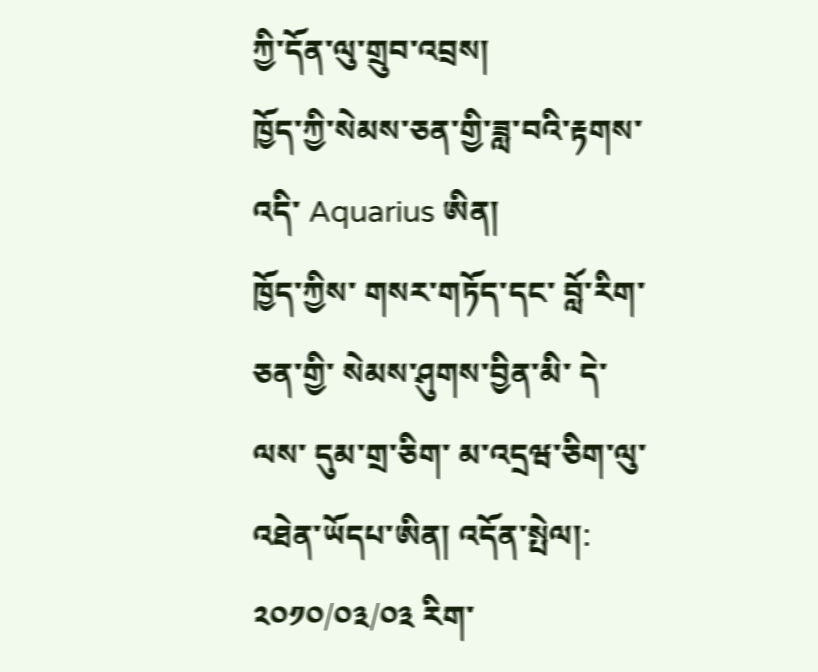ཀྱི་དོན་ལུ་གྲུབ་འབྲས།
ཁྱོད་ཀྱི་སེམས་ཅན་གྱི་ཟླ་བའི་རྟགས་འདི་ Aquarius ཨིན།
ཁྱོད་ཀྱིས་ གསར་གཏོད་དང་ བློ་རིག་ཅན་གྱི་ སེམས་ཤུགས་བྱིན་མི་ དེ་ལས་ དུམ་གྲ་ཅིག་ མ་འདྲཝ་ཅིག་ལུ་ འཐེན་ཡོདཔ་ཨིན། འདོན་སྤེལ།: ༢༠༡༠/༠༣/༠༣ རིག་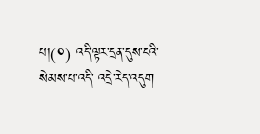པ།(༠) འདི་ལྟར་དྲན་དུས་ངའི་སེམས་པ་འདི་ འདྲེ་རེད་འདུག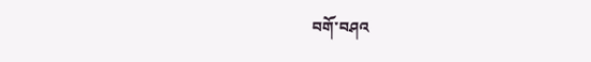བགོ་བཤའ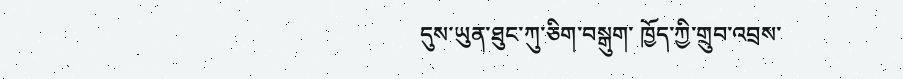དུས་ཡུན་ཐུང་ཀུ་ཅིག་བསྒུག་ ཁྱོད་ཀྱི་གྲུབ་འབྲས་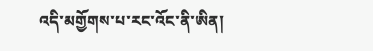འདི་མགྱོགས་པ་རང་འོང་ནི་ཨིན།